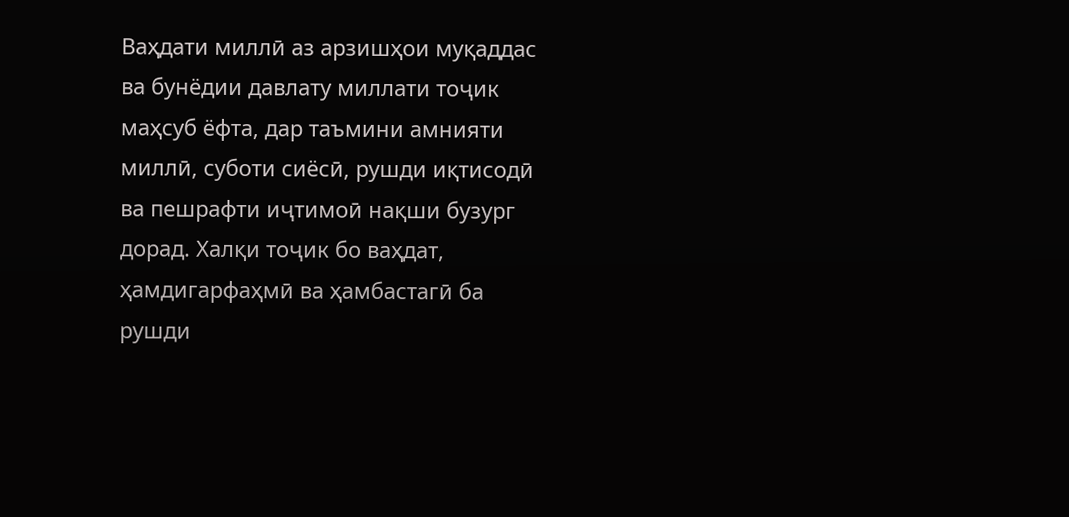Ваҳдати миллӣ аз арзишҳои муқаддас ва бунёдии давлату миллати тоҷик маҳсуб ёфта, дар таъмини амнияти миллӣ, суботи сиёсӣ, рушди иқтисодӣ ва пешрафти иҷтимоӣ нақши бузург дорад. Халқи тоҷик бо ваҳдат, ҳамдигарфаҳмӣ ва ҳамбастагӣ ба рушди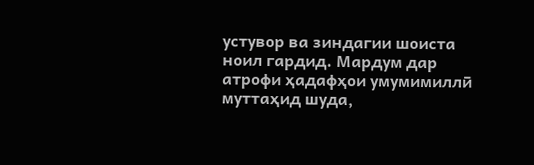устувор ва зиндагии шоиста ноил гардид. Мардум дар атрофи ҳадафҳои умумимиллӣ муттаҳид шуда,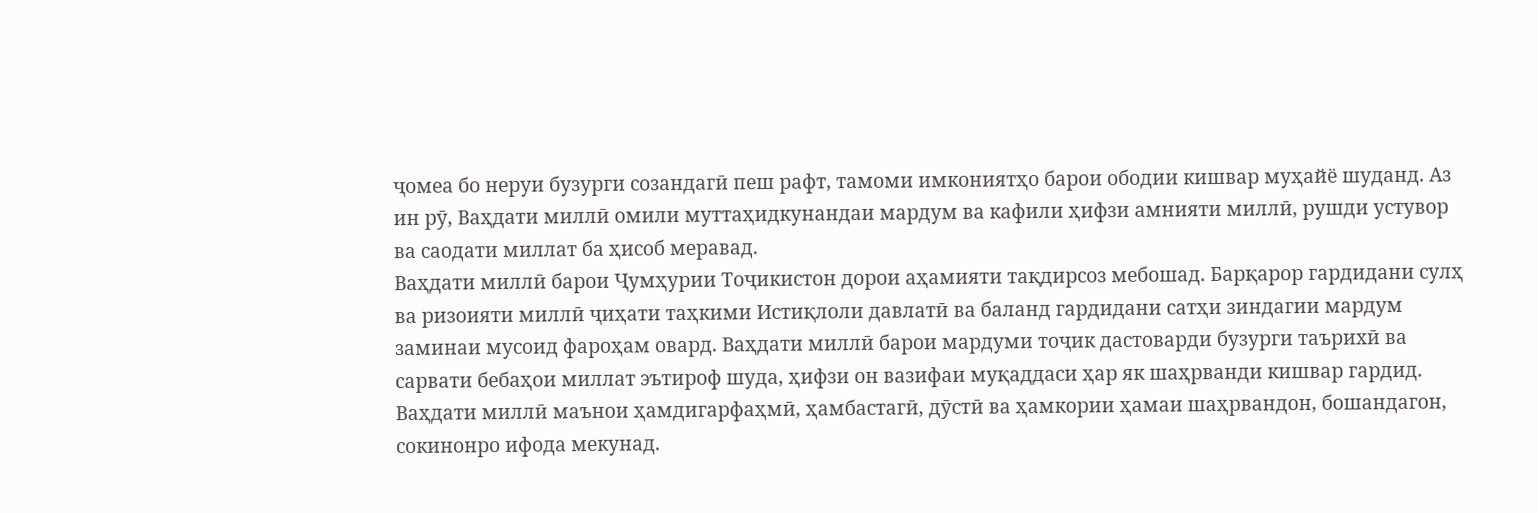ҷомеа бо неруи бузурги созандагӣ пеш рафт, тамоми имкониятҳо барои ободии кишвар муҳайё шуданд. Аз ин рӯ, Ваҳдати миллӣ омили муттаҳидкунандаи мардум ва кафили ҳифзи амнияти миллӣ, рушди устувор ва саодати миллат ба ҳисоб меравад.
Ваҳдати миллӣ барои Ҷумҳурии Тоҷикистон дорои аҳамияти тақдирсоз мебошад. Барқарор гардидани сулҳ ва ризоияти миллӣ ҷиҳати таҳкими Истиқлоли давлатӣ ва баланд гардидани сатҳи зиндагии мардум заминаи мусоид фароҳам овард. Ваҳдати миллӣ барои мардуми тоҷик дастоварди бузурги таърихӣ ва сарвати бебаҳои миллат эътироф шуда, ҳифзи он вазифаи муқаддаси ҳар як шаҳрванди кишвар гардид.
Ваҳдати миллӣ маънои ҳамдигарфаҳмӣ, ҳамбастагӣ, дӯстӣ ва ҳамкории ҳамаи шаҳрвандон, бошандагон, сокинонро ифода мекунад.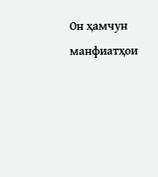Он ҳамчун манфиатҳои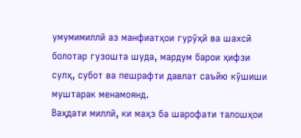умумимиллӣ аз манфиатҳои гурӯҳӣ ва шахсӣ болотар гузошта шуда, мардум барои ҳифзи сулҳ, субот ва пешрафти давлат саъйю кӯшиши муштарак менамоянд.
Ваҳдати миллӣ, ки маҳз ба шарофати талошҳои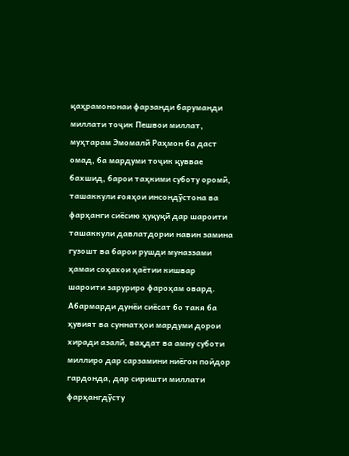қаҳрамононаи фарзанди баруманди миллати тоҷик Пешвои миллат, муҳтарам Эмомалӣ Раҳмон ба даст омад, ба мардуми тоҷик қуввае бахшид, барои таҳкими суботу оромӣ, ташаккули ғояҳои инсондӯстона ва фарҳанги сиёсию ҳуқуқӣ дар шароити ташаккули давлатдории навин замина гузошт ва барои рушди муназзами ҳамаи соҳахои ҳаётии кишвар шароити заруриро фароҳам овард. Абармарди дунёи сиёсат бо такя ба ҳувият ва суннатҳои мардуми дорои хиради азалӣ, ваҳдат ва амну суботи миллиро дар сарзамини ниёгон пойдор гардонда, дар сиришти миллати фарҳангдӯсту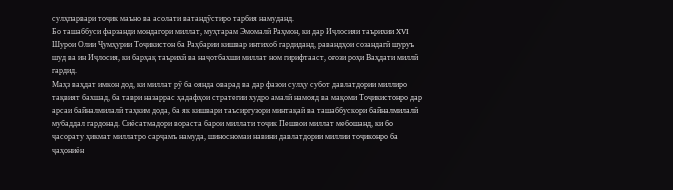сулҳпарвари тоҷик маъно ва асолати ватандӯстиро тарбия намуданд.
Бо ташаббуси фарзанди мондагори миллат, муҳтарам Эмомалӣ Раҳмон, ки дар Иҷлосияи таърихии XVI Шурои Олии Ҷумҳурии Тоҷикистон ба Раҳбарии кишвар интихоб гардиданд, равандҳои созандагӣ шуруъ шуд ва ин Иҷлосия, ки барҳақ таърихӣ ва наҷотбахши миллат ном гирифтааст, оғози роҳи Ваҳдати миллӣ гардид.
Маҳз ваҳдат имкон дод, ки миллат рӯ ба оянда оварад ва дар фазои сулҳу субот давлатдории миллиро тақвият бахшад, ба таври назаррас ҳадафҳои стратегии худро амалӣ намояд ва мақоми Тоҷикистонро дар арсаи байналмилалӣ таҳким дода, ба як кишвари таъсиргузори минтақаӣ ва ташаббускори байналмилалӣ мубаддал гардонад. Сиёсатмадори вораста барои миллати тоҷик Пешвои миллат мебошанд, ки бо ҷасорату ҳикмат миллатро сарҷамъ намуда, шиносномаи навини давлатдории миллии тоҷиконро ба ҷаҳониён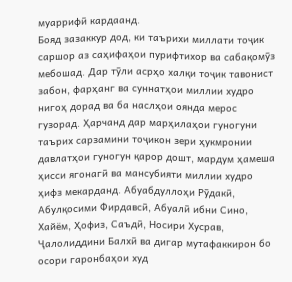муаррифӣ кардаанд.
Бояд зазаккур дод, ки таърихи миллати тоҷик саршор аз саҳифаҳои пурифтихор ва сабақомӯз мебошад. Дар тӯли асрҳо халқи тоҷик тавонист забон, фарҳанг ва суннатҳои миллии худро нигоҳ дорад ва ба наслҳои оянда мерос гузорад. Ҳарчанд дар марҳилаҳои гуногуни таърих сарзамини тоҷикон зери ҳукмронии давлатҳои гуногун қарор дошт, мардум ҳамеша ҳисси ягонагӣ ва мансубияти миллии худро ҳифз мекарданд. Абуабдуллоҳи Рӯдакӣ, Абулқосими Фирдавсӣ, Абуалӣ ибни Сино, Хайём, Ҳофиз, Саъдӣ, Носири Хусрав, Ҷалолиддини Балхӣ ва дигар мутафаккирон бо осори гаронбаҳои худ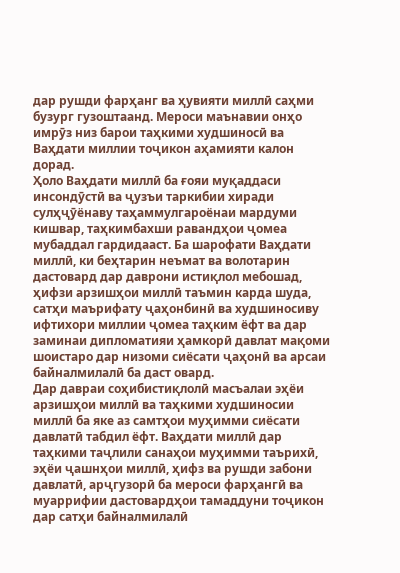дар рушди фарҳанг ва ҳувияти миллӣ саҳми бузург гузоштаанд. Мероси маънавии онҳо имрӯз низ барои таҳкими худшиносӣ ва Ваҳдати миллии тоҷикон аҳамияти калон дорад.
Ҳоло Ваҳдати миллӣ ба ғояи муқаддаси инсондӯстӣ ва ҷузъи таркибии хиради сулҳҷӯёнаву таҳаммулгароёнаи мардуми кишвар, таҳкимбахши равандҳои ҷомеа мубаддал гардидааст. Ба шарофати Ваҳдати миллӣ, ки беҳтарин неъмат ва волотарин дастовард дар даврони истиқлол мебошад, ҳифзи арзишҳои миллӣ таъмин карда шуда, сатҳи маърифату ҷаҳонбинӣ ва худшиносиву ифтихори миллии ҷомеа таҳким ёфт ва дар заминаи дипломатияи ҳамкорӣ давлат мақоми шоистаро дар низоми сиёсати ҷаҳонӣ ва арсаи байналмилалӣ ба даст овард.
Дар давраи соҳибистиқлолӣ масъалаи эҳёи арзишҳои миллӣ ва таҳкими худшиносии миллӣ ба яке аз самтҳои муҳимми сиёсати давлатӣ табдил ёфт. Ваҳдати миллӣ дар таҳкими таҷлили санаҳои муҳимми таърихӣ, эҳёи ҷашнҳои миллӣ, ҳифз ва рушди забони давлатӣ, арҷгузорӣ ба мероси фарҳангӣ ва муаррифии дастовардҳои тамаддуни тоҷикон дар сатҳи байналмилалӣ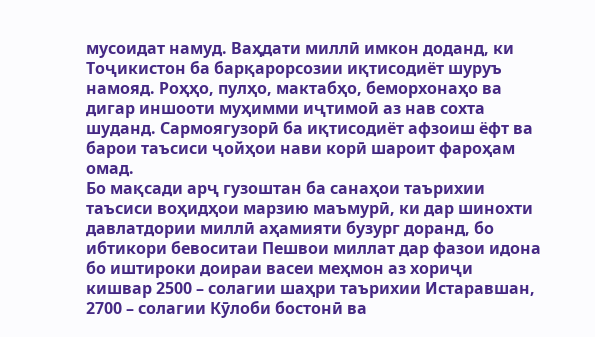мусоидат намуд. Ваҳдати миллӣ имкон доданд, ки Тоҷикистон ба барқарорсозии иқтисодиёт шуруъ намояд. Роҳҳо, пулҳо, мактабҳо, беморхонаҳо ва дигар иншооти муҳимми иҷтимоӣ аз нав сохта шуданд. Сармоягузорӣ ба иқтисодиёт афзоиш ёфт ва барои таъсиси ҷойҳои нави корӣ шароит фароҳам омад.
Бо мақсади арҷ гузоштан ба санаҳои таърихии таъсиси воҳидҳои марзию маъмурӣ, ки дар шинохти давлатдории миллӣ аҳамияти бузург доранд, бо ибтикори бевоситаи Пешвои миллат дар фазои идона бо иштироки доираи васеи меҳмон аз хориҷи кишвар 2500 – солагии шаҳри таърихии Истаравшан, 2700 – солагии Кӯлоби бостонӣ ва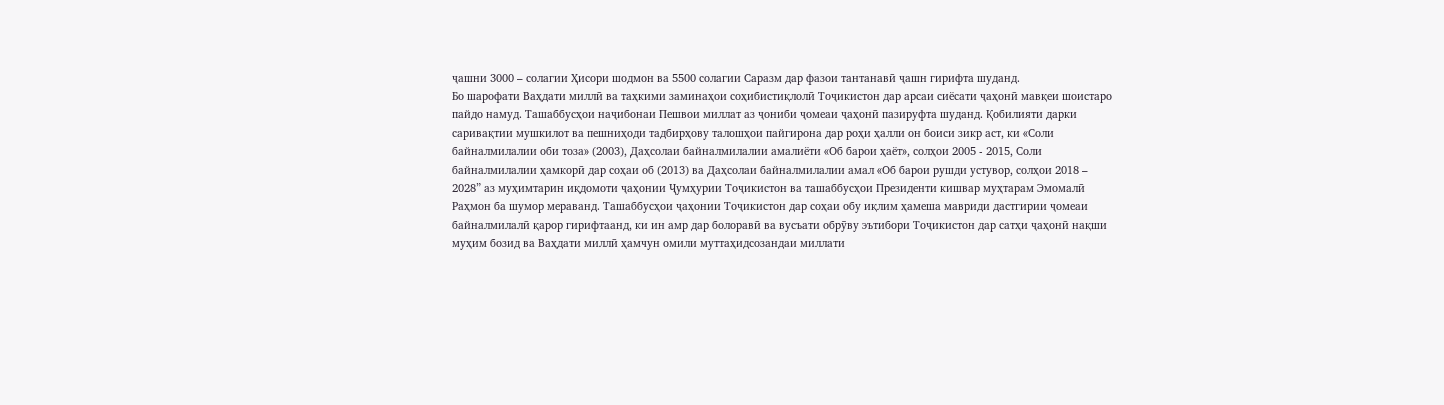ҷашни 3000 – солагии Ҳисори шодмон ва 5500 солагии Саразм дар фазои тантанавӣ ҷашн гирифта шуданд.
Бо шарофати Ваҳдати миллӣ ва таҳкими заминаҳои соҳибистиқлолӣ Тоҷикистон дар арсаи сиёсати ҷаҳонӣ мавқеи шоистаро пайдо намуд. Ташаббусҳои наҷибонаи Пешвои миллат аз ҷониби ҷомеаи ҷаҳонӣ пазируфта шуданд. Қобилияти дарки саривақтии мушкилот ва пешниҳоди тадбирҳову талошҳои пайгирона дар роҳи ҳалли он боиси зикр аст, ки «Соли байналмилалии оби тоза» (2003), Даҳсолаи байналмилалии амалиёти «Об барои ҳаёт», солҳои 2005 - 2015, Соли байналмилалии ҳамкорӣ дар соҳаи об (2013) ва Даҳсолаи байналмилалии амал «Об барои рушди устувор, солҳои 2018 – 2028” аз муҳимтарин иқдомоти ҷаҳонии Ҷумҳурии Тоҷикистон ва ташаббусҳои Президенти кишвар муҳтарам Эмомалӣ Раҳмон ба шумор мераванд. Ташаббусҳои ҷаҳонии Тоҷикистон дар соҳаи обу иқлим ҳамеша мавриди дастгирии ҷомеаи байналмилалӣ қарор гирифтаанд, ки ин амр дар болоравӣ ва вусъати обрӯву эътибори Тоҷикистон дар сатҳи ҷаҳонӣ нақши муҳим бозид ва Ваҳдати миллӣ ҳамчун омили муттаҳидсозандаи миллати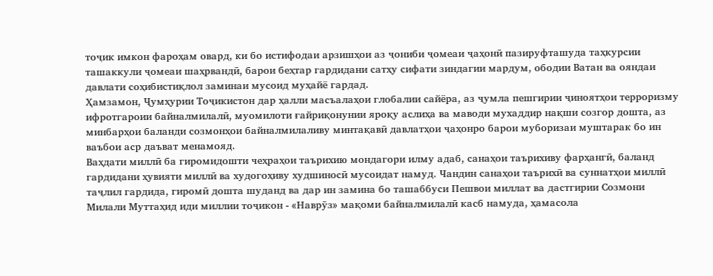тоҷик имкон фароҳам овард, ки бо истифодаи арзишҳои аз ҷониби ҷомеаи ҷаҳонӣ пазируфташуда таҳкурсии ташаккули ҷомеаи шаҳрвандӣ, барои беҳтар гардидани сатҳу сифати зиндагии мардум, ободии Ватан ва ояндаи давлати соҳибистиқлол заминаи мусоид муҳайё гардад.
Ҳамзамон, Ҷумҳурии Тоҷикистон дар ҳалли масъалаҳои глобалии сайёра, аз ҷумла пешгирии ҷиноятҳои терроризму ифротгароии байналмилалӣ, муомилоти ғайриқонунии яроқу аслиҳа ва маводи мухаддир нақши созгор дошта, аз минбарҳои баланди созмонҳои байналмилаливу минтақавӣ давлатҳои ҷаҳонро барои муборизаи муштарак бо ин ваъбои аср даъват менамояд.
Ваҳдати миллӣ ба гиромидошти чеҳраҳои таърихию мондагори илму адаб, санаҳои таърихиву фарҳангӣ, баланд гардидани ҳувияти миллӣ ва худогоҳиву худшиносӣ мусоидат намуд. Чандин санаҳои таърихӣ ва суннатҳои миллӣ таҷлил гардида, гиромӣ дошта шуданд ва дар ин замина бо ташаббуси Пешвои миллат ва дастгирии Созмони Милали Муттаҳид иди миллии тоҷикон - «Наврӯз» мақоми байналмилалӣ касб намуда, ҳамасола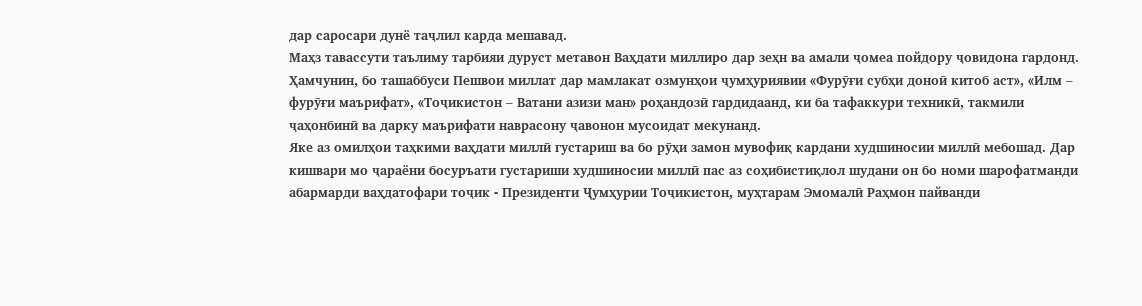дар саросари дунё таҷлил карда мешавад.
Маҳз тавассути таълиму тарбияи дуруст метавон Ваҳдати миллиро дар зеҳн ва амали ҷомеа пойдору ҷовидона гардонд. Ҳамчунин, бо ташаббуси Пешвои миллат дар мамлакат озмунҳои ҷумҳуриявии «Фурӯғи субҳи доноӣ китоб аст», «Илм – фурӯғи маърифат», «Тоҷикистон – Ватани азизи ман» роҳандозӣ гардидаанд, ки ба тафаккури техникӣ, такмили ҷаҳонбинӣ ва дарку маърифати наврасону ҷавонон мусоидат мекунанд.
Яке аз омилҳои таҳкими ваҳдати миллӣ густариш ва бо рӯҳи замон мувофиқ кардани худшиносии миллӣ мебошад. Дар кишвари мо ҷараёни босуръати густариши худшиносии миллӣ пас аз соҳибистиқлол шудани он бо номи шарофатманди абармарди ваҳдатофари тоҷик - Президенти Ҷумҳурии Тоҷикистон, муҳтарам Эмомалӣ Раҳмон пайванди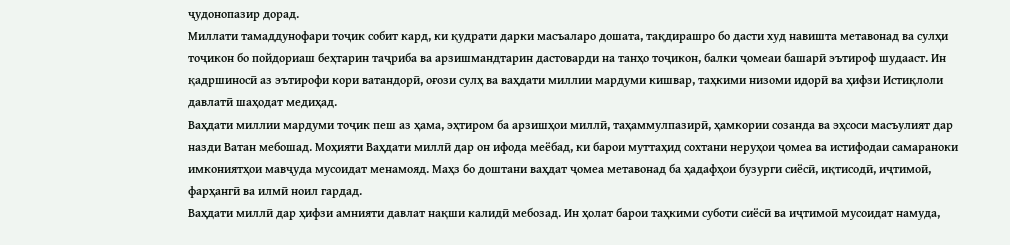ҷудонопазир дорад.
Миллати тамаддунофари тоҷик собит кард, ки қудрати дарки масъаларо дошата, тақдирашро бо дасти худ навишта метавонад ва сулҳи тоҷикон бо пойдориаш беҳтарин таҷриба ва арзишмандтарин дастоварди на танҳо тоҷикон, балки ҷомеаи башарӣ эътироф шудааст. Ин қадршиносӣ аз эътирофи кори ватандорӣ, оғози сулҳ ва ваҳдати миллии мардуми кишвар, таҳкими низоми идорӣ ва ҳифзи Истиқлоли давлатӣ шаҳодат медиҳад.
Ваҳдати миллии мардуми тоҷик пеш аз ҳама, эҳтиром ба арзишҳои миллӣ, таҳаммулпазирӣ, ҳамкории созанда ва эҳсоси масъулият дар назди Ватан мебошад. Моҳияти Ваҳдати миллӣ дар он ифода меёбад, ки барои муттаҳид сохтани неруҳои ҷомеа ва истифодаи самараноки имкониятҳои мавҷуда мусоидат менамояд. Маҳз бо доштани ваҳдат ҷомеа метавонад ба ҳадафҳои бузурги сиёсӣ, иқтисодӣ, иҷтимоӣ, фарҳангӣ ва илмӣ ноил гардад.
Ваҳдати миллӣ дар ҳифзи амнияти давлат нақши калидӣ мебозад. Ин ҳолат барои таҳкими суботи сиёсӣ ва иҷтимоӣ мусоидат намуда,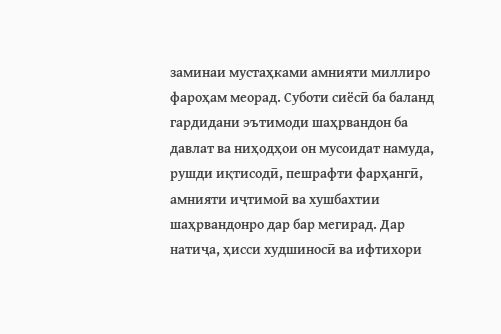заминаи мустаҳками амнияти миллиро фароҳам меорад. Суботи сиёсӣ ба баланд гардидани эътимоди шаҳрвандон ба давлат ва ниҳодҳои он мусоидат намуда, рушди иқтисодӣ, пешрафти фарҳангӣ, амнияти иҷтимоӣ ва хушбахтии шаҳрвандонро дар бар мегирад. Дар натиҷа, ҳисси худшиносӣ ва ифтихори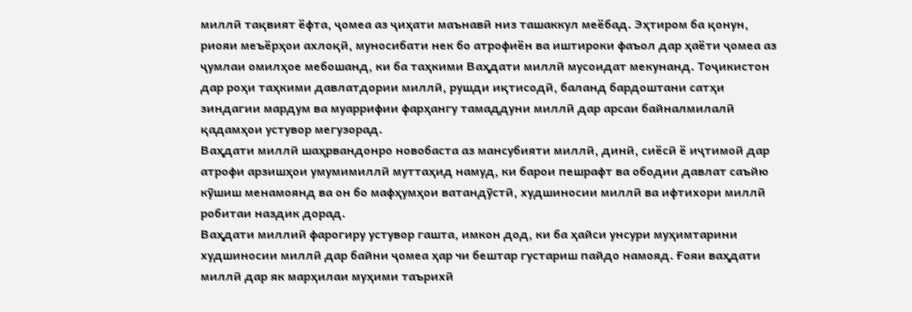миллӣ тақвият ёфта, ҷомеа аз ҷиҳати маънавӣ низ ташаккул меёбад. Эҳтиром ба қонун, риояи меъёрҳои ахлоқӣ, муносибати нек бо атрофиён ва иштироки фаъол дар ҳаёти ҷомеа аз ҷумлаи омилҳое мебошанд, ки ба таҳкими Ваҳдати миллӣ мусоидат мекунанд. Тоҷикистон дар роҳи таҳкими давлатдории миллӣ, рушди иқтисодӣ, баланд бардоштани сатҳи зиндагии мардум ва муаррифии фарҳангу тамаддуни миллӣ дар арсаи байналмилалӣ қадамҳои устувор мегузорад.
Ваҳдати миллӣ шаҳрвандонро новобаста аз мансубияти миллӣ, динӣ, сиёсӣ ё иҷтимоӣ дар атрофи арзишҳои умумимиллӣ муттаҳид намуд, ки барои пешрафт ва ободии давлат саъйю кӯшиш менамоянд ва он бо мафҳумҳои ватандӯстӣ, худшиносии миллӣ ва ифтихори миллӣ робитаи наздик дорад.
Ваҳдати миллиӣ фарогиру устувор гашта, имкон дод, ки ба ҳайси унсури муҳимтарини худшиносии миллӣ дар байни ҷомеа ҳар чи бештар густариш пайдо намояд. Ғояи ваҳдати миллӣ дар як марҳилаи муҳими таърихӣ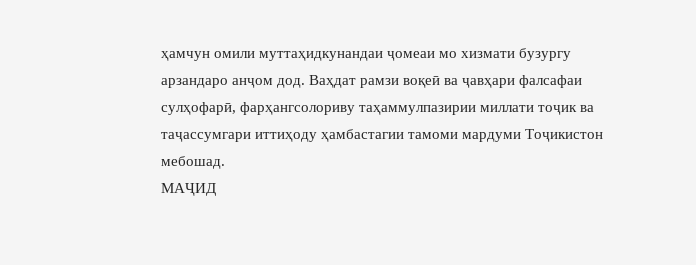ҳамчун омили муттаҳидкунандаи ҷомеаи мо хизмати бузургу арзандаро анҷом дод. Ваҳдат рамзи воқеӣ ва ҷавҳари фалсафаи сулҳофарӣ, фарҳангсолориву таҳаммулпазирии миллати тоҷик ва таҷассумгари иттиҳоду ҳамбастагии тамоми мардуми Тоҷикистон мебошад.
МАҶИД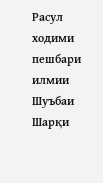Расул
ходими пешбари илмии Шуъбаи Шарқи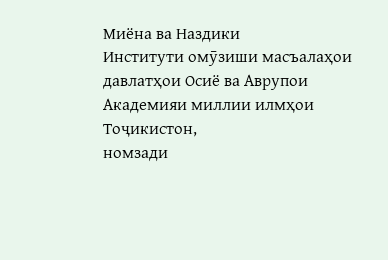Миёна ва Наздики
Институти омӯзиши масъалаҳои давлатҳои Осиё ва Аврупои
Академияи миллии илмҳои Тоҷикистон,
номзади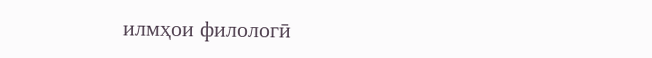илмҳои филологӣ